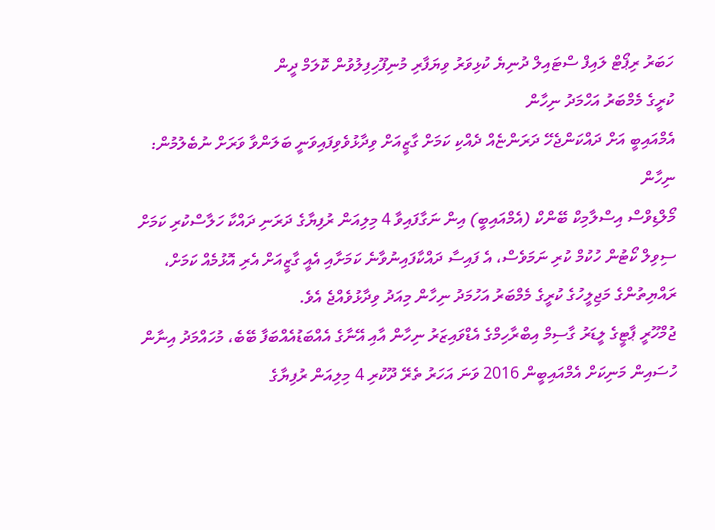ހަބަރު ރިޕޯޓް ލައިފް ސްޓައިލް ދުނިޔެ ކުޅިވަރު ވިޔަފާރި މުނިފޫހިފިލުވުން ކޮލަމް ދީން
ކުރީގެ މެމްބަރު އަހްމަދު ނިހާން
އެމްއައިބީ އަށް ދައްކަންޖެހޭ ދަރަންޏެއް ދެއްކި ކަމަށް ގާޒީއަށް ވިދާޅުވެވިފައިވަނީ ބަލަންވާ ވަރަށް ނުބެލުމުން: ނިހާން
މޯލްޑިވްސް އިސްލާމިކް ބޭންކް (އެމްއައިބީ) އިން ނަގާފައިވާ 4 މިލިއަން ރުފިޔާގެ ދަރަނި ދައްކާ ހަލާސްކުރި ކަމަށް ސިވިލް ކޯޓުން ހުކުމް ކުރި ނަމަވެސް، އެ ފައިސާ ދައްކާފައިނުވާނެ ކަމަށާއި އެއީ ގާޒީއަށް އެރި އޮޅުމެއް ކަމަށް، ރައްޔިތުންގެ މަޖިލީހުގެ ކުރީގެ މެމްބަރު އަހުމަދު ނިހާން މިއަދު ވިދާޅުވެއްޖެ އެވެ.
ޖުމްހޫރީ ޕާޓީގެ ލީޑަރު ގާސިމް އިބްރާހިމްގެ އެޑްވައިޒަރު ނިހާން އާއި އޭނާގެ އެއްބަޑުއެއްބަފާ ބޭބެ، މުހައްމަދު އިނާން ހުސައިން މަނިކަށް އެމްއައިބީން 2016 ވަނަ އަހަރު ތެރޭ ދޫކުރި 4 މިލިއަން ރުފިޔާގެ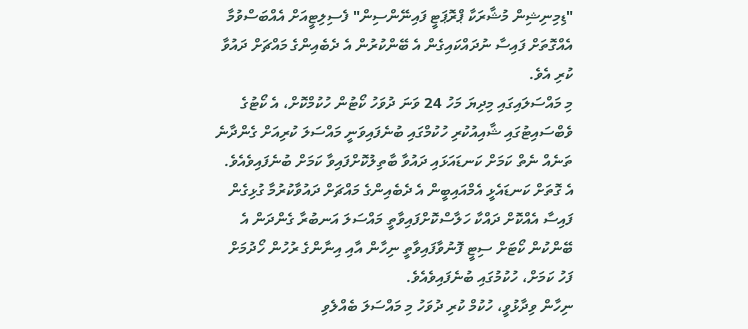"ޑިމިނިޝިން މުޝާރަކާ ޕްރޮޕަޓީ ފައިނޭންސިން" ފެސިލިޓީއަށް އެއްބަސްވުމާ އެއްގޮތަށް ފައިސާ ނުދައްކައިގެން އެ ބޭންކުރުން އެ ދެބެއިންގެ މައްޗަށް ދައުވާ ކުރި އެވެ.
މި މައްސަލައިގައި މިދިޔަ މަހު 24 ވަނަ ދުވަހު ކޯޓުން ހުކުމްކޮށް، އެ ކޯޓުގެ ވެބްސައިޓުގައި ޝާއިއުކުރި ހުކުމްގައި ބުނެފައިވަނީ މައްސަލަ ކުރިއަށް ގެންދާނެ ތަނެއް ނެތް ކަމަށް ކަނޑައަޅައި ދައުވާ ބާތިލުކޮށްފައިވާ ކަމަށް ބުނެފައިވެއެވެ. އެ ގޮތަށް ކަނޑައެޅީ އެމްއައިބީން އެ ދެބެއިންގެ މައްޗަށް ދައުވާކުރުމާ ގުޅިގެން ފައިސާ އެއްކޮށް ދައްކާ ހަލާސްކޮށްފައިވާތީ މައްސަލަ އަނބުރާ ގެންދަން އެ ބޭންކުން ކޯޓަށް ސިޓީ ފޮނުވާފައިވާތީ ނިހާން އާއި އިނާންގެ ރުހުން ހޯދުމަށް ފަހު ކަމަށް، ހުކުމުގައި ބުނެފައިވެއެވެ.
ނިހާން ވިދާޅުވީ، ހުކުމް ކުރި ދުވަހު މި މައްސަލަ ބެއްލެވި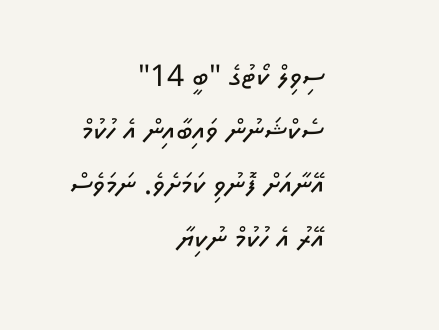ސިވިލް ކޯޓުގެ "ބީ 14" ސެކްޝަނުން ވައިބާއިން އެ ހުކުމް އޭނާއަށް ފޮނުވި ކަމަށެވެ. ނަމަވެސް އޭރު އެ ހުކުމް ނުކިޔާ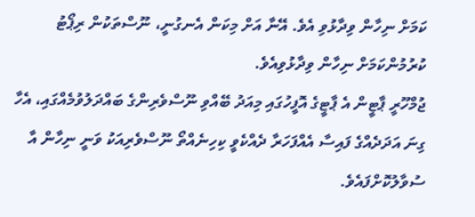ކަމަށް ނިހާން ވިދާޅުވި އެވެ. އޭނާ އަށް މިކަން އެނގުނީ، ނޫސްތަކުން ރިޕޯޓު ކުރުމުންކަމަށް ނިހާން ވިދާޅުވިއެވެ.
ޖުމްހޫރީ ޕާޓީން އެ ޕާޓީގެ އޮފީހުގައި މިއަދު ބޭއްވި ނޫސްވެރިންގެ ބައްދަލުވުމެއްގައި، އެހާ ގިނަ އަދަދެއްގެ ފައިސާ އެއްފަހަރާ ދެއްކެވީ ކިހިނެއްތޯ ނޫސްވެރިއަކު ވަނީ ނިހާން އާ ސުވާލުކޮށްފައެވެ.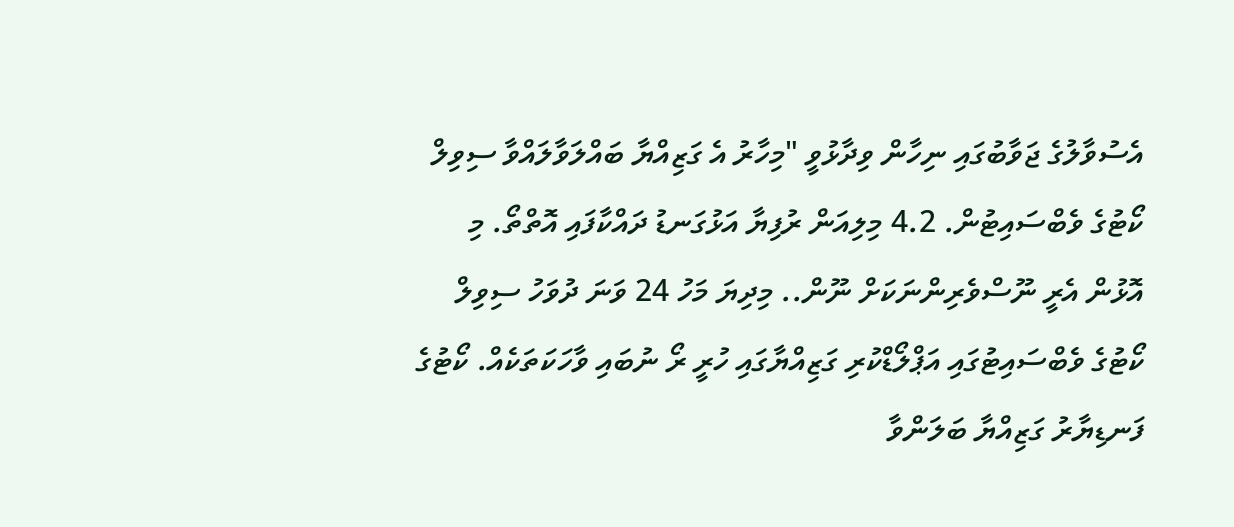އެސުވާލުގެ ޖަވާބުގައި ނިހާން ވިދާޅުވީ "މިހާރު އެ ގަޒިއްޔާ ބައްލަވާލައްވާ ސިވިލް ކޯޓުގެ ވެބްސައިޓުން. 4.2 މިލިއަން ރުފިޔާ އަޅުގަނޑު ދައްކާފައި އޮތްތޯ. މި އޮޅުން އެރީ ނޫސްވެރިންނަކަށް ނޫން.. މިދިޔަ މަހު 24 ވަނަ ދުވަހު ސިވިލް ކޯޓުގެ ވެބްސައިޓުގައި އަޕްލޯޑްކުރި ގަޒިއްޔާގައި ހުރީ ރޯ ނުބައި ވާހަކަތަކެއް. ކޯޓުގެ ފަނޑިޔާރު ގަޒިއްޔާ ބަލަންވާ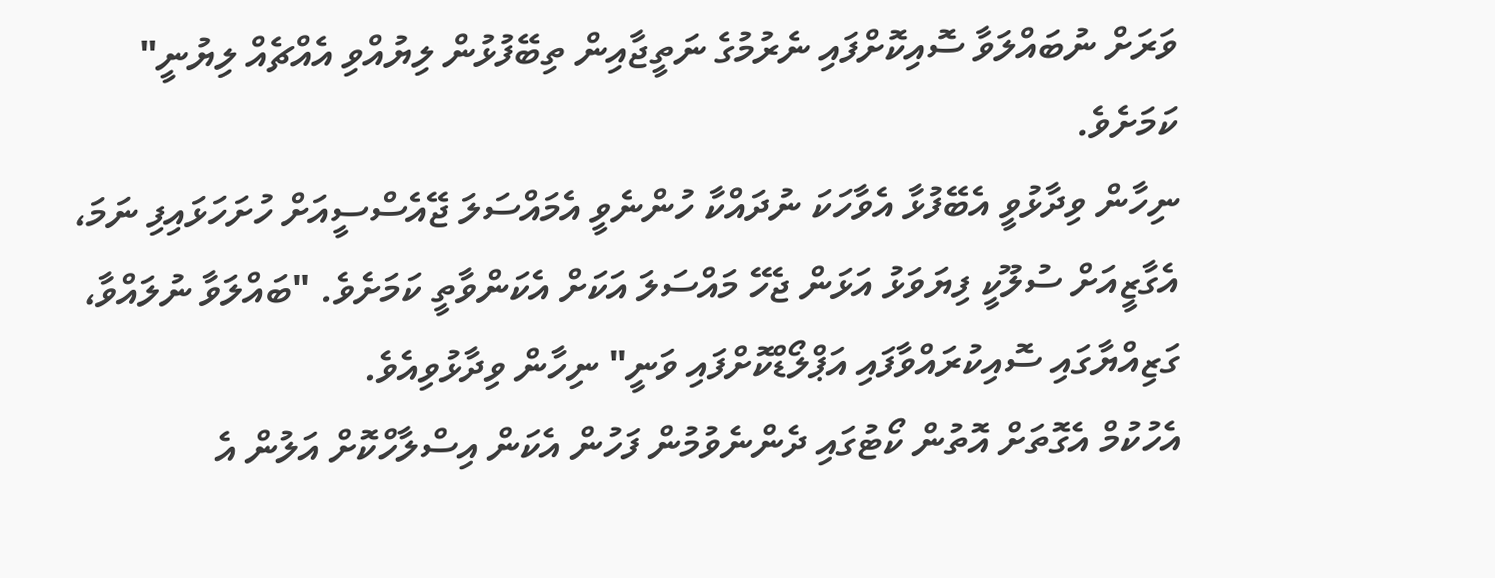ވަރަށް ނުބައްލަވާ ސޮއިކޮށްފައި ނެރުމުގެ ނަތީޖާއިން ތިބޭފުޅުން ލިޔުއްވި އެއްޗެއް ލިޔުނީ" ކަމަށެވެ.
ނިހާން ވިދާޅުވީ އެބޭފުޅާ އެވާހަކަ ނުދައްކާ ހުންނެވީ އެމައްސަލަ ޖޭއެސްސީއަށް ހުށަހަޅައިފި ނަމަ، އެގާޒީއަށް ސުލޫކީ ފިޔަވަޅު އަޅަން ޖެހޭ މައްސަލަ އަކަށް އެކަންވާތީ ކަމަށެވެ. "ބައްލަވާ ނުލައްވާ، ގަޒިއްޔާގައި ސޮއިކުރައްވާފައި އަޕްލޯޑްކޮށްފައި ވަނީ" ނިހާން ވިދާޅުވިއެވެ.
އެހުކުމް އެގޮތަށް އޮތުން ކޯޓުގައި ދެންނެވުމުން ފަހުން އެކަން އިސްލާހްކޮށް އަލުން އެ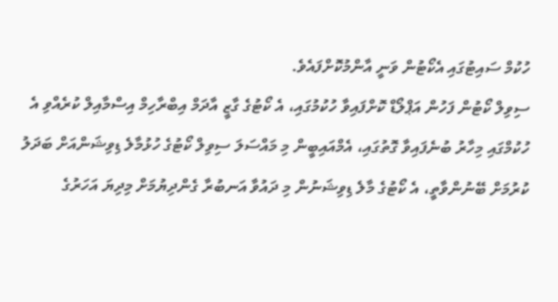ހުކުމް ސައިޓުގައި އެކޯޓުން ވަނީ އާންމުކޮށްފައެވެ.
ސިވިލް ކޯޓުން ފަހުން އަޕްލޯޑް ކޮށްފައިވާ ހުކުމުގައި، އެ ކޯޓުގެ ގާޒީ އާދަމް އިބްރާހިމް އިސްމާއިލް ކުރެއްވި އެ ހުކުމްގައި މިހާރު ބުނެފައިވާ ގޮތުގައި، އެމްއައިބީން މި މައްސަލަ ސިވިލް ކޯޓުގެ ހުޅުމާލެ ޑިވިޝަންއަށް ބަދަލު ކުރުމަށް ބޭނުންވާތީ، އެ ކޯޓުގެ މާލެ ޑިވިޝަނުން މި ދައުވާ އަނބުރާ ގެންދިޔުމަށް މިދިޔަ އަހަރުގެ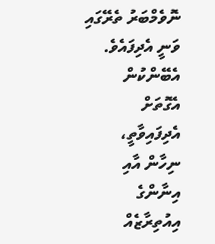ނޮވެމްބަރު ތެރޭގައި ވަނީ އެދިފައެވެ.
އެބޭންކުން އެގޮތަށް އެދިފައިވާތީ، ނިހާން އާއި އިނާންގެ އިއުތިރާޒެއް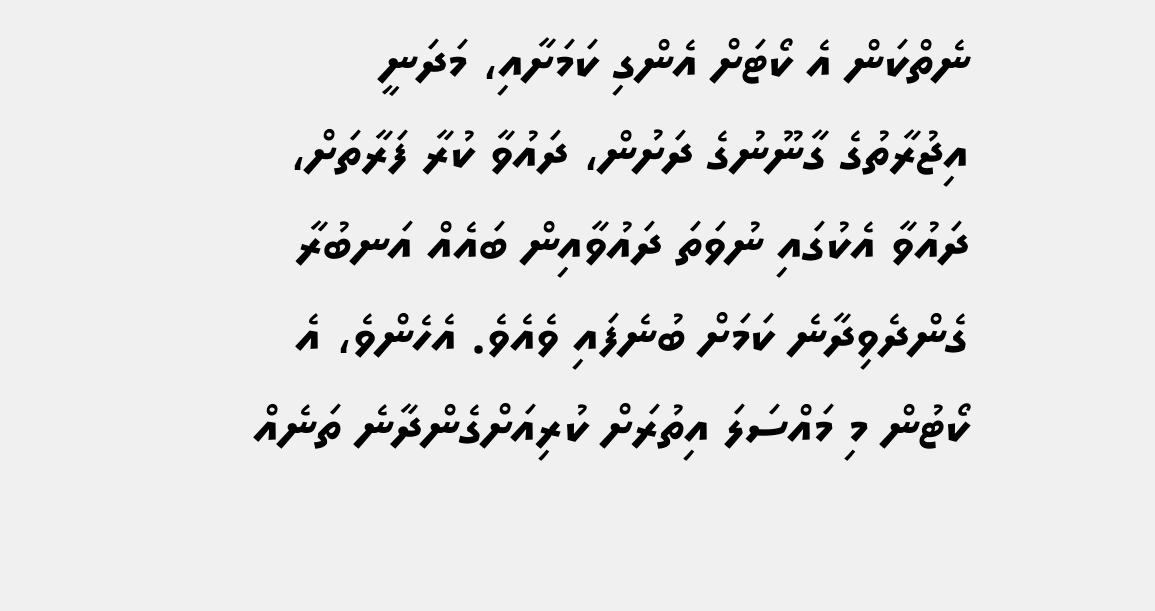ނެތްކަން އެ ކޯޓަށް އެންގި ކަމަށާއި، މަދަނީ އިޖުރާތުގެ ގާނޫނުގެ ދަށުން، ދައުވާ ކުރާ ފަރާތަށް، ދައުވާ އެކުގައި ނުވަތަ ދައުވާއިން ބައެއް އަނބުރާ ގެންދެވިދާނެ ކަމަށް ބުނެފައި ވެއެވެ. އެހެންވެ، އެ ކޯޓުން މި މައްސަލަ އިތުރަށް ކުރިއަށްގެންދާނެ ތަނެއް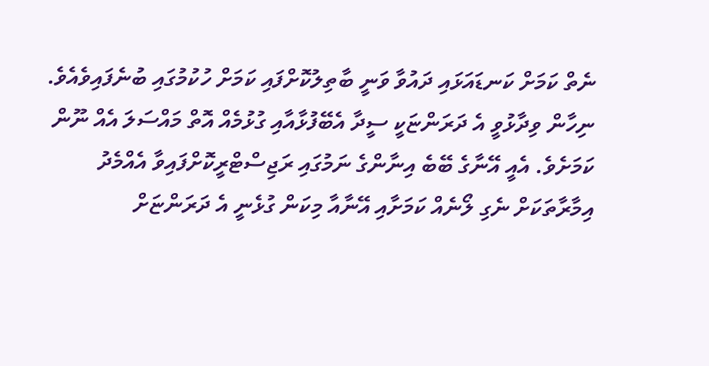ނެތް ކަމަށް ކަނޑައަޅައި ދައުވާ ވަނީ ބާތިލުކޮށްފައި ކަމަށް ހުކުމުގައި ބުނެފައިވެއެވެ.
ނިހާން ވިދާޅުވީ އެ ދަރަންޏަކީ ސީދާ އެބޭފުޅާއާއި ގުޅުމެއް އޮތް މައްސަލަ އެއް ނޫން ކަމަށެވެ. އެއީ އޭނާގެ ބޭބެ އިނާންގެ ނަމުގައި ރަޖިސްޓްރީކޮށްފައިވާ އެއްމެދު އިމާރާތަކަށް ނެގި ލޯނެއް ކަމަށާއި އޭނާއާ މިކަން ގުޅެނީ އެ ދަރަންޏަށް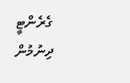ގެރެންޓީ ދިނުމުން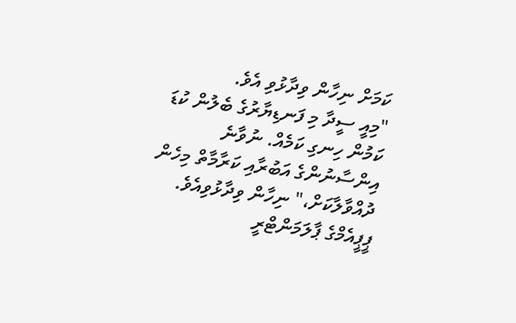ކަމަށް ނިހާން ވިދާޅުވި އެވެ.
"މިއީ ސީދާ މި ފަނޑިޔާރުގެ ބެލުން ކުޑަ ކަމުން ހިނގި ކަމެއް. ނުވާނެ އިންސާނުންގެ އަބުރާއި ކަރާމާތް މިހެން ދުއްވާލާކަށް،" ނިހާން ވިދާޅުވިއެވެ.
ޕީޕީއެމްގެ ޕާލަމަންޓްރީ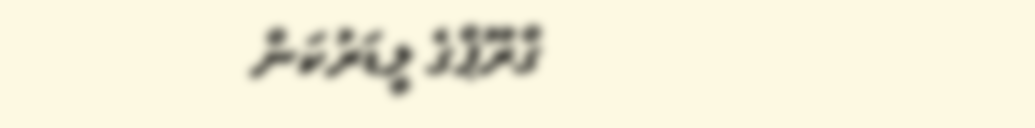ގްރޫޕްގެ ލީޑަރުކަން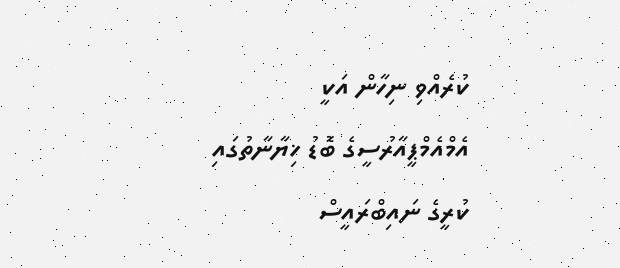ކުރެއްވި ނިހާން އަކީ އެމްއެމްޕީއާރުސީގެ ބޮޑު ޚިޔާނާތުގައި ކުރީގެ ނައިބްރައީސް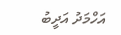އަހްމަދު އަދީބު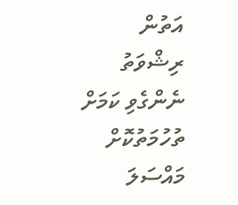އަތުން ރިޝްވަތު ނެންގެވި ކަމަށް ތުހުމަތުކޮށް މައްސަލަ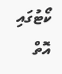ކޯޓުގައި އޮތް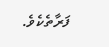ފަރާތެކެވެ.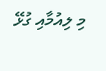މި ލިއުމާއި ގުޅޭ